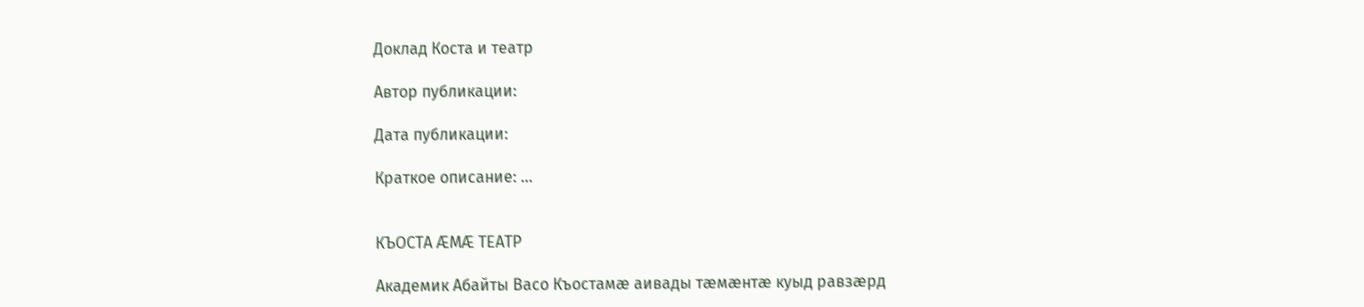Доклад Коста и театр

Автор публикации:

Дата публикации:

Краткое описание: ...


КЪОСТА ÆМÆ ТЕАТР

Академик Абайты Васо Къостамæ аивады тæмæнтæ куыд равзæрд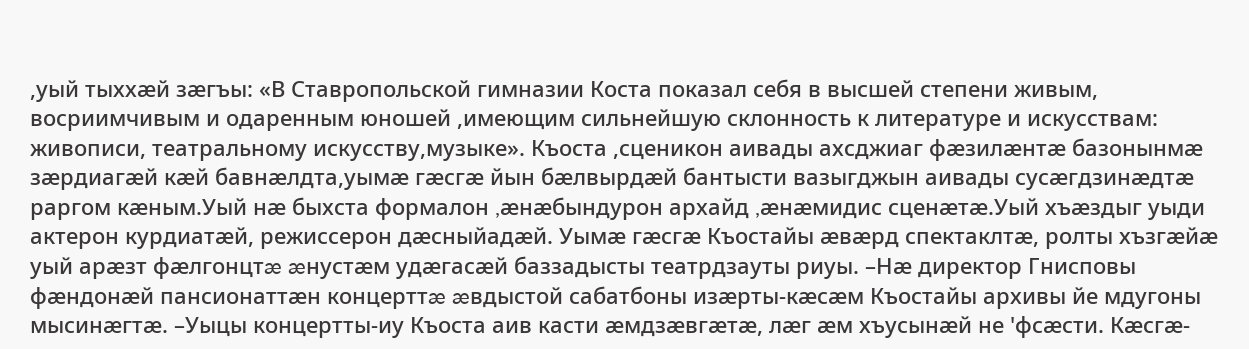,уый тыххæй зæгъы: «В Ставропольской гимназии Коста показал себя в высшей степени живым, восриимчивым и одаренным юношей ,имеющим сильнейшую склонность к литературе и искусствам: живописи, театральному искусству,музыке». Къоста ,сценикон аивады ахсджиаг фæзилæнтæ базонынмæ зæрдиагæй кæй бавнæлдта,уымæ гæсгæ йын бæлвырдæй бантысти вазыгджын аивады сусæгдзинæдтæ раргом кæным.Уый нæ быхста формалон ,æнæбындурон архайд ,æнæмидис сценæтæ.Уый хъæздыг уыди актерон курдиатæй, режиссерон дæсныйадæй. Уымæ гæсгæ Къостайы æвæрд спектаклтæ, ролты хъзгæйæ уый арæзт фæлгонцтæ æнустæм удæгасæй баззадысты театрдзауты риуы. –Нæ директор Гнисповы фæндонæй пансионаттæн концерттæ æвдыстой сабатбоны изæрты-кæсæм Къостайы архивы йе мдугоны мысинæгтæ. –Уыцы концертты-иу Къоста аив касти æмдзæвгæтæ, лæг æм хъусынæй не 'фсæсти. Кæсгæ-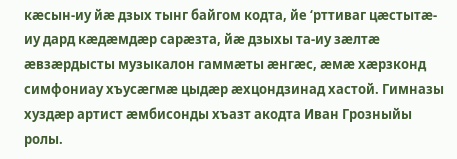кæсын-иу йæ дзых тынг байгом кодта, йе ‘рттиваг цæстытæ-иу дард кæдæмдæр сарæзта, йæ дзыхы та-иу зæлтæ æвзæрдысты музыкалон гаммæты æнгæс, æмæ хæрзконд симфониау хъусæгмæ цыдæр æхцондзинад хастой. Гимназы хуздæр артист æмбисонды хъазт акодта Иван Грозныйы ролы.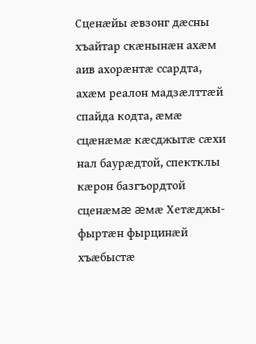Сценæйы æвзонг дæсны хъайтар скæнынæн ахæм аив ахорæнтæ ссардта, ахæм реалон мадзæлттæй спайда кодта, æмæ сцæнæмæ кæсджытæ сæхи нал баурæдтой, спектклы кæрон базгъордтой сценæмæ æмæ Хетæджы-фыртæн фырцинæй хъæбыстæ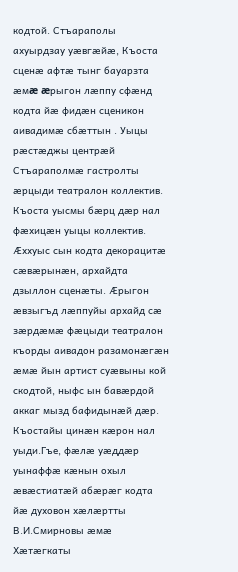кодтой. Стъараполы ахуырдзау уæвгæйæ, Къоста сценæ афтæ тынг бауарзта æмæ æрыгон лæппу сфæнд кодта йæ фидæн сценикон аивадимæ сбæттын . Уыцы рæстæджы центрæй Стъараполмæ гастролты æрцыди театралон коллектив. Къоста уысмы бæрц дæр нал фæхицæн уыцы коллектив. Æххуыс сын кодта декорацитæ сæвæрынæн, архайдта дзыллон сценæты. Æрыгон æвзыгъд лæппуйы архайд сæ зæрдæмæ фæцыди театралон къорды аивадон разамонæгæн æмæ йын артист суæвыны кой скодтой, ныфс ын бавæрдой аккаг мызд бафидынæй дæр. Къостайы цинæн кæрон нал уыди.Гъе, фæлæ уæддæр уынаффæ кæнын охыл æвæстиатæй абæрæг кодта йæ духовон хæлæртты В.И.Смирновы æмæ Хæтæгкаты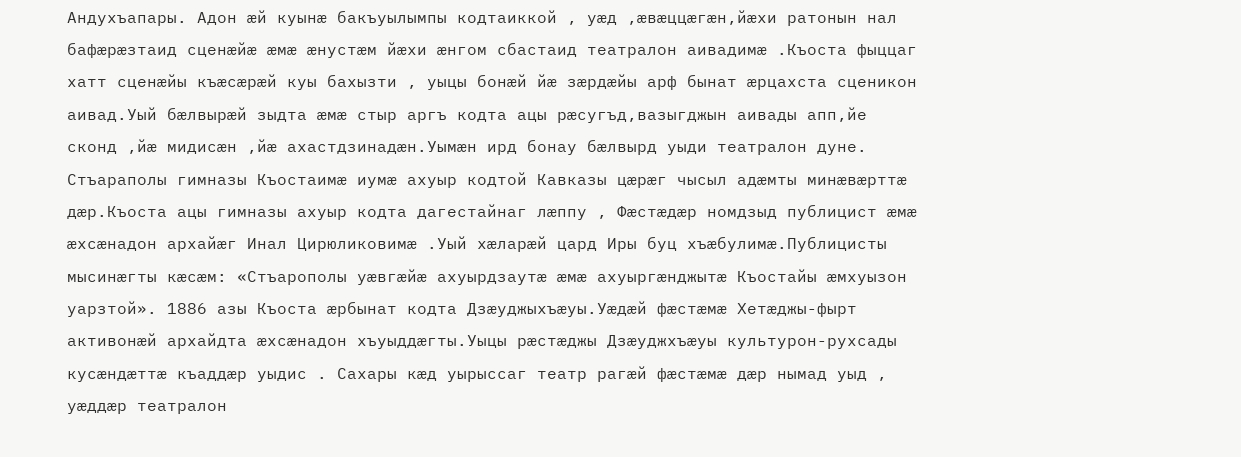Андухъапары. Адон æй куынæ бакъуылымпы кодтаиккой , уæд ,æвæццæгæн,йæхи ратонын нал бафæрæзтаид сценæйæ æмæ æнустæм йæхи æнгом сбастаид театралон аивадимæ .Къоста фыццаг хатт сценæйы къæсæрæй куы бахызти , уыцы бонæй йæ зæрдæйы арф бынат æрцахста сценикон аивад.Уый бæлвырæй зыдта æмæ стыр аргъ кодта ацы рæсугъд,вазыгджын аивады апп,йе сконд ,йæ мидисæн ,йæ ахастдзинадæн.Уымæн ирд бонау бæлвырд уыди театралон дуне. Стъараполы гимназы Къостаимæ иумæ ахуыр кодтой Кавказы цæрæг чысыл адæмты минæвæрттæ дæр.Къоста ацы гимназы ахуыр кодта дагестайнаг лæппу , Фæстæдæр номдзыд публицист æмæ æхсæнадон архайæг Инал Цирюликовимæ .Уый хæларæй цард Иры буц хъæбулимæ.Публицисты мысинæгты кæсæм: «Стъарополы уæвгæйæ ахуырдзаутæ æмæ ахуыргæнджытæ Къостайы æмхуызон уарзтой». 1886 азы Къоста æрбынат кодта Дзæуджыхъæуы.Уæдæй фæстæмæ Хетæджы-фырт активонæй архайдта æхсæнадон хъуыддæгты.Уыцы рæстæджы Дзæуджхъæуы культурон-рухсады кусæндæттæ къаддæр уыдис . Сахары кæд уырыссаг театр рагæй фæстæмæ дæр нымад уыд , уæддæр театралон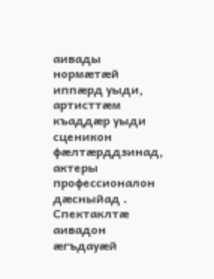аивады нормæтæй иппæрд уыди, артисттæм къаддæр уыди сценикон фæлтæрддзинад, актеры профессионалон дæсныйад . Спектаклтæ аивадон æгъдауæй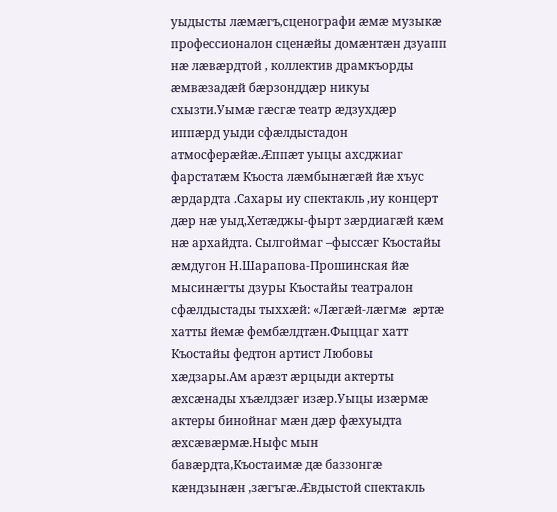уыдысты лæмæгъ,сценографи æмæ музыкæ профессионалон сценæйы домæнтæн дзуапп нæ лæвæрдтой , коллектив драмкъорды æмвæзадæй бæрзонддæр никуы схызти.Уымæ гæсгæ театр æдзухдæр иппæрд уыди сфæлдыстадон атмосферæйæ.Æппæт уыцы ахсджиаг фарстатæм Къоста лæмбынæгæй йæ хъус æрдардта .Сахары иу спектакль ,иу концерт дæр нæ уыд,Хетæджы-фырт зæрдиагæй кæм нæ архайдта. Сылгоймаг –фыссæг Къостайы æмдугон Н.Шарапова-Прошинская йæ мысинæгты дзуры Къостайы театралон сфæлдыстады тыххæй: «Лæгæй-лæгмæ æртæ хатты йемæ фембæлдтæн.Фыццаг хатт Къостайы федтон артист Любовы хæдзары.Ам арæзт æрцыди актерты æхсæнады хъæлдзæг изæр.Уыцы изæрмæ актеры бинойнаг мæн дæр фæхуыдта æхсæвæрмæ.Ныфс мын бавæрдта,Къостаимæ дæ баззонгæ кæндзынæн ,зæгъгæ.Æвдыстой спектакль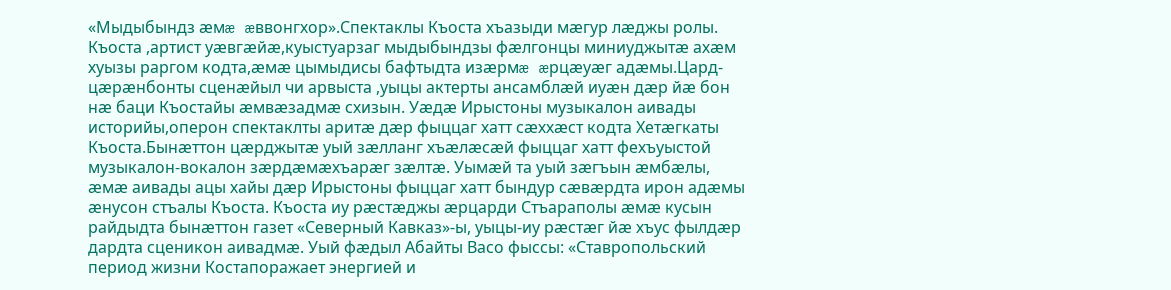«Мыдыбындз æмæ æввонгхор».Спектаклы Къоста хъазыди мæгур лæджы ролы. Къоста ,артист уæвгæйæ,куыстуарзаг мыдыбындзы фæлгонцы миниуджытæ ахæм хуызы раргом кодта,æмæ цымыдисы бафтыдта изæрмæ æрцæуæг адæмы.Цард-цæрæнбонты сценæйыл чи арвыста ,уыцы актерты ансамблæй иуæн дæр йæ бон нæ баци Къостайы æмвæзадмæ схизын. Уæдæ Ирыстоны музыкалон аивады историйы,оперон спектаклты аритæ дæр фыццаг хатт сæххæст кодта Хетæгкаты Къоста.Бынæттон цæрджытæ уый зæлланг хъæлæсæй фыццаг хатт фехъуыстой музыкалон-вокалон зæрдæмæхъарæг зæлтæ. Уымæй та уый зæгъын æмбæлы, æмæ аивады ацы хайы дæр Ирыстоны фыццаг хатт бындур сæвæрдта ирон адæмы æнусон стъалы Къоста. Къоста иу рæстæджы æрцарди Стъараполы æмæ кусын райдыдта бынæттон газет «Северный Кавказ»-ы, уыцы-иу рæстæг йæ хъус фылдæр дардта сценикон аивадмæ. Уый фæдыл Абайты Васо фыссы: «Ставропольский период жизни Костапоражает энергией и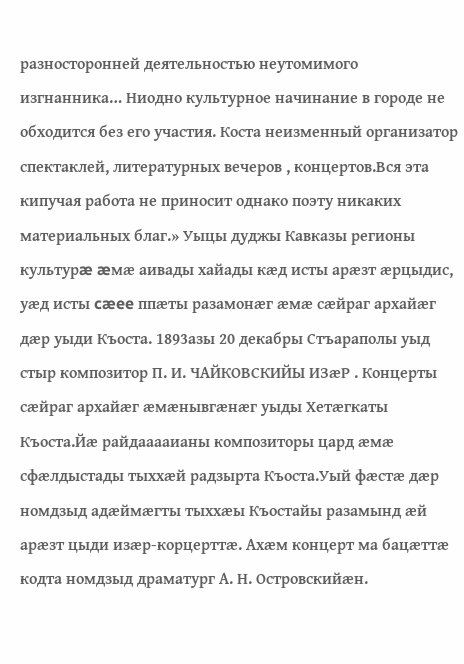разносторонней деятельностью неутомимого изгнанника… Ниодно культурное начинание в городе не обходится без его участия. Коста неизменный организатор спектаклей, литературных вечеров , концертов.Вся эта кипучая работа не приносит однако поэту никаких материальных благ.» Уыцы дуджы Кавказы регионы культурæ æмæ аивады хайады кæд исты арæзт æрцыдис, уæд исты cæee ппæты разамонæг æмæ сæйраг архайæг дæр уыди Къоста. 1893азы 20 декабры Стъараполы уыд стыр композитор П. И. ЧАЙКОВСКИЙЫ ИЗæР . Концерты сæйраг архайæг æмæнывгæнæг уыды Хетæгкаты Къоста.Йæ райдааааианы композиторы цард æмæ сфæлдыстады тыххæй радзырта Къоста.Уый фæстæ дæр номдзыд адæймæгты тыххæы Къостайы разамынд æй арæзт цыди изæр-корцерттæ. Ахæм концерт ма бацæттæ кодта номдзыд драматург А. Н. Островскийæн.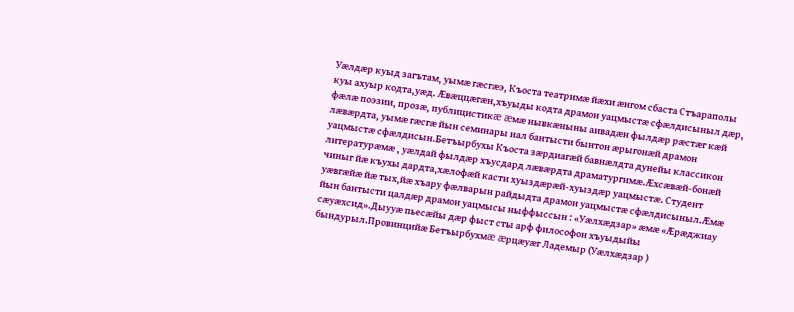Уæлдæр куыд загътам, уымæ гæсгæэ, Къоста театримæ йæхи æнгом сбаста Стъараполы куы ахуыр кодта,уæд. Æвæццæгæн,хъуыды кодта драмон уацмыстæ сфæлдисыныл дæр, фæлæ поэзии, прозæ, публицистикæ æмæ нывкæныны аивадæн фылдæр рæстæг кæй лæвæрдта, уымæ гæсгæ йын семинары нал бантысти бынтон æрыгонæй драмон уацмыстæ сфæлдисын.Бетъырбухы Къоста зæрдиагæй бавнæлдта дунейы классикон литературæмæ , уæлдай фылдæр хъусдард лæвæрдта драматургимæ.Æхсæвæй-бонæй чиныг йæ къухы дардта,хæлофæй касти хуыздæрæй-хуыздæр уацмыстæ. Студент уæвгæйæ йæ тых,йæ хъару фæлварын райдыдта драмон уацмыстæ сфæлдисыныл.Æмæ йын бантысти цалдæр драмон уацмысы ныффыссын : «Уæлхæдзар» æмæ «Æрæджиау сæуæхсид».Дыууæ пьесæйы дæр фыст сты арф философон хъуыдыйы бындурыл.Провинцийæ Бетъырбухмæ æрцæуæг Ладемыр (Уæлхæдзар )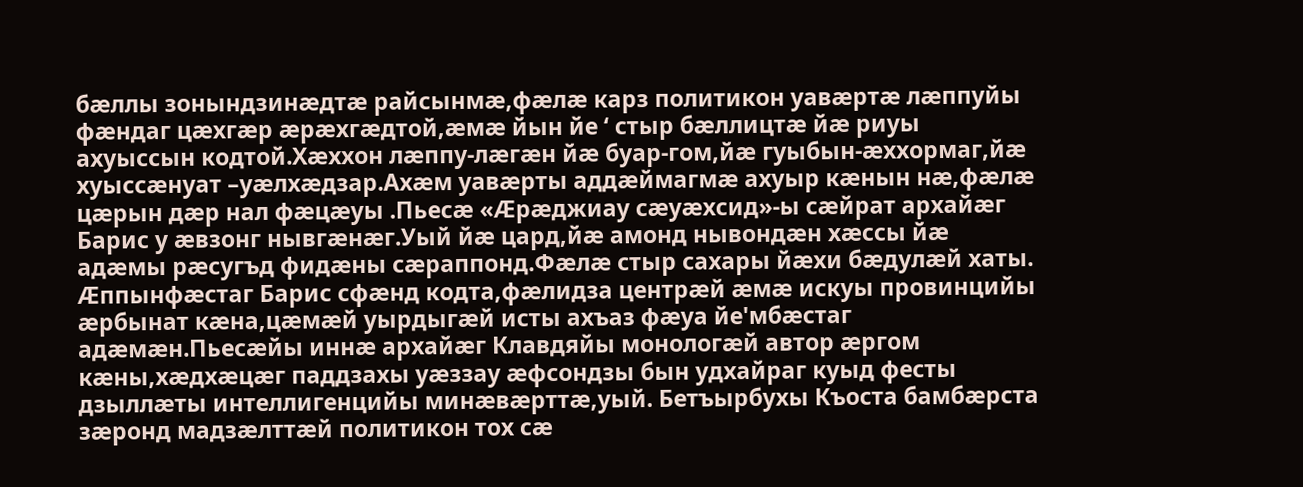бæллы зонындзинæдтæ райсынмæ,фæлæ карз политикон уавæртæ лæппуйы фæндаг цæхгæр æрæхгæдтой,æмæ йын йе ‘ стыр бæллицтæ йæ риуы ахуыссын кодтой.Хæххон лæппу-лæгæн йæ буар-гом,йæ гуыбын-æххормаг,йæ хуыссæнуат –уæлхæдзар.Ахæм уавæрты аддæймагмæ ахуыр кæнын нæ,фæлæ цæрын дæр нал фæцæуы .Пьесæ «Æрæджиау сæуæхсид»-ы сæйрат архайæг Барис у æвзонг нывгæнæг.Уый йæ цард,йæ амонд нывондæн хæссы йæ адæмы рæсугъд фидæны сæраппонд.Фæлæ стыр сахары йæхи бæдулæй хаты. Æппынфæстаг Барис сфæнд кодта,фæлидза центрæй æмæ искуы провинцийы æрбынат кæна,цæмæй уырдыгæй исты ахъаз фæуа йе'мбæстаг адæмæн.Пьесæйы иннæ архайæг Клавдяйы монологæй автор æргом кæны,хæдхæцæг паддзахы уæззау æфсондзы бын удхайраг куыд фесты дзыллæты интеллигенцийы минæвæрттæ,уый. Бетъырбухы Къоста бамбæрста зæронд мадзæлттæй политикон тох сæ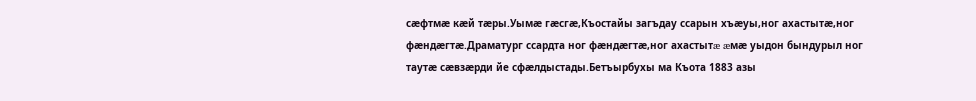сæфтмæ кæй тæры.Уымæ гæсгæ,Къостайы загъдау ссарын хъæуы,ног ахастытæ,ног фæндæгтæ.Драматург ссардта ног фæндæгтæ,ног ахастытæ æмæ уыдон бындурыл ног таутæ сæвзæрди йе сфæлдыстады.Бетъырбухы ма Къота 1883 азы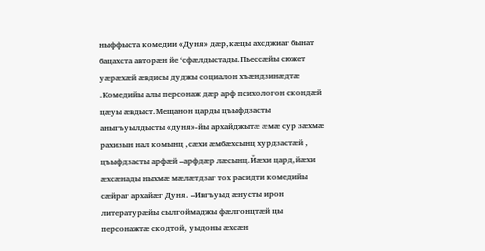ныффыста комедии «Дуня» дæр,кæцы ахсджиаг бынат бацахста авторæн йе ‘сфæлдыстады.Пьессæйы сюжет уæрæхæй æвдисы дуджы социалон хъæндзинæдтæ .Комедийы алы персонаж дæр арф психологон скондæй цæуы æвдыст.Мещанон царды цъыфдзасты аныгъуылдысты «дуня»-йы архайджытæ æмæ сур зæхмæ рахизын нал комынц ,сæхи æмбæхсынц хурдзастæй , цъыфдзасты арфæй –арфдæр лæсынц.Йæхи цард,йæхи æхсæнады ныхмæ мæлæтдзаг тох расидти комедийы сæйраг архайæг Дуня. –Ивгъуыд æнусты ирон литературæйы сылгоймаджы фæлгонцтæй цы персонажтæ скодтой, уыдоны æхсæн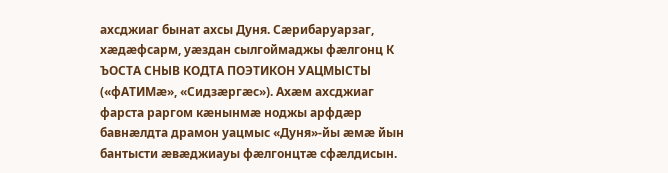ахсджиаг бынат ахсы Дуня. Сæрибаруарзаг, хæдæфсарм, уæздан сылгоймаджы фæлгонц К ЪОСТА СНЫВ КОДТА ПОЭТИКОН УАЦМЫСТЫ («фАТИМæ», «Сидзæргæс»). Ахæм ахсджиаг фарста раргом кæнынмæ ноджы арфдæр бавнæлдта драмон уацмыс «Дуня»-йы æмæ йын бантысти æвæджиауы фæлгонцтæ сфæлдисын.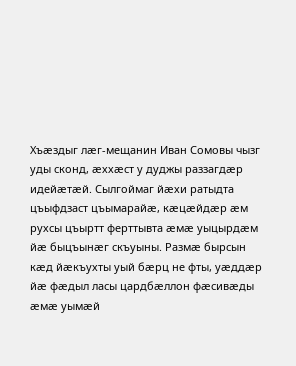Хъæздыг лæг-мещанин Иван Сомовы чызг уды сконд, æххæст у дуджы раззагдæр идейæтæй. Сылгоймаг йæхи ратыдта цъыфдзаст цъымарайæ, кæцæйдæр æм рухсы цъыртт ферттывта æмæ уыцырдæм йæ быцъынæг скъуыны. Размæ бырсын кæд йæкъухты уый бæрц не фты, уæддæр йæ фæдыл ласы цардбæллон фæсивæды æмæ уымæй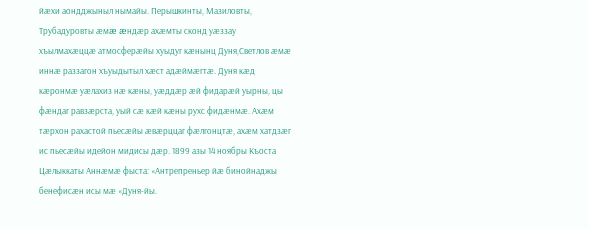йæхи аондджыныл нымайы. Перышкинты, Мазиловты, Трубадуровты æмæ æндæр ахæмты сконд уæззау хъылмахæццæ атмосферæйы хуыдуг кæнынц Дуня,Светлов æмæ иннæ раззагон хъуыдытыл хæст адæймæгтæ. Дуня кæд кæронмæ уæлахиз нæ кæны, уæддæр æй фидарæй уырны, цы фæндаг равзæрста, уый сæ кæй кæны рухс фидæнмæ. Ахæм тæрхон рахастой пьесæйы æвæрццаг фæлгонцтæ, ахæм хатдзæг ис пьесæйы идейон мидисы дæр. 1899 азы 14 ноябры Къоста Цæлыккаты Аннæмæ фыста: «Антрепреньер йæ бинойнаджы бенефисæн исы мæ «Дуня-йы.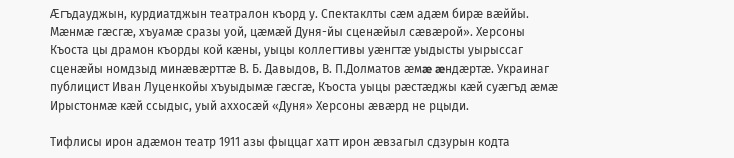Æгъдауджын, курдиатджын театралон къорд у. Спектаклты сæм адæм бирæ вæййы. Мæнмæ гæсгæ, хъуамæ сразы уой, цæмæй Дуня-йы сценæйыл сæвæрой». Херсоны Къоста цы драмон къорды кой кæны, уыцы коллегтивы уæнгтæ уыдысты уырыссаг сценæйы номдзыд минæвæрттæ В. Б. Давыдов, В. П.Долматов æмæ æндæртæ. Украинаг публицист Иван Луценкойы хъyыдымæ гæсгæ, Къоста уыцы рæстæджы кæй суæгъд æмæ Ирыстонмæ кæй ссыдыс, уый аххосæй «Дуня» Херсоны æвæрд не рцыди.

Тифлисы ирон адæмон театр 1911 азы фыццаг хатт ирон æвзагыл сдзурын кодта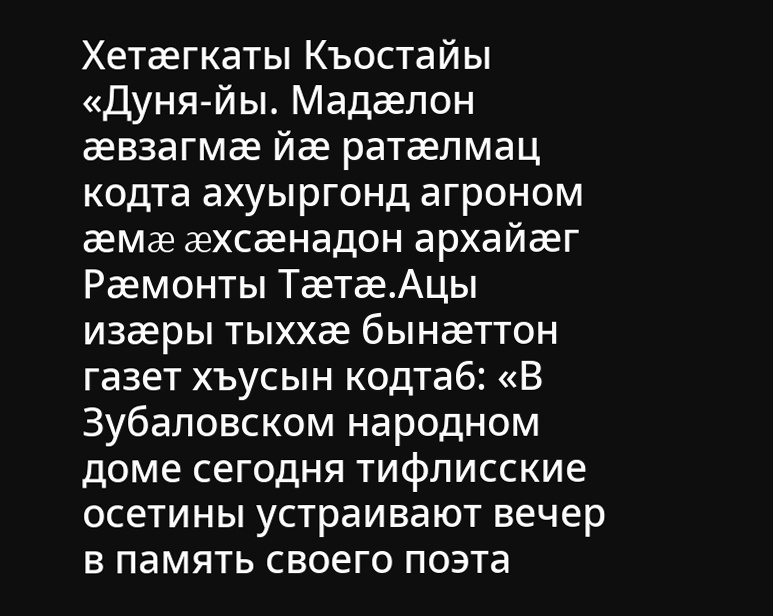Хетæгкаты Къостайы «Дуня-йы. Мадæлон æвзагмæ йæ ратæлмац кодта ахуыргонд агроном æмæ æхсæнадон архайæг Рæмонты Тæтæ.Ацы изæры тыххæ бынæттон газет хъусын кодта6: «В Зубаловском народном доме сегодня тифлисские осетины устраивают вечер в память своего поэта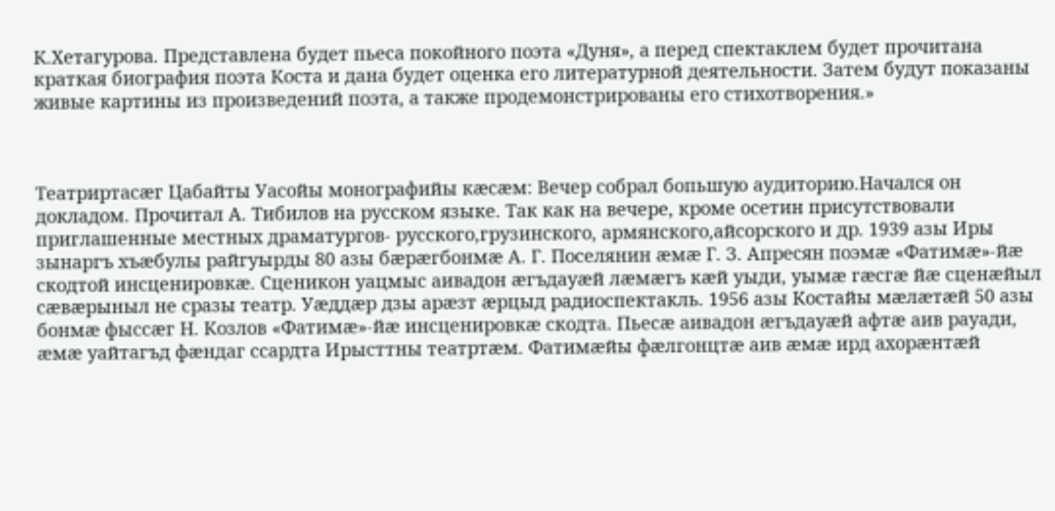К.Хетагурова. Представлена будет пьеса покойного поэта «Дуня», а перед спектаклем будет прочитана краткая биография поэта Коста и дана будет оценка его литературной деятельности. Затем будут показаны живые картины из произведений поэта, а также продемонстрированы его стихотворения.»



Театриртасæг Цабайты Уасойы монографийы кæсæм: Вечер собрал бопьшую аудиторию.Начался он докладом. Прочитал А. Тибилов на русском языке. Так как на вечере, кроме осетин присутствовали приглашенные местных драматургов- русского,грузинского, армянского,айсорского и др. 1939 азы Иры зынаргъ хъæбулы райгуырды 80 азы бæрæгбонмæ А. Г. Поселянин æмæ Г. З. Апресян поэмæ «Фатимæ»-йæ скодтой инсценировкæ. Сценикон уацмыс аивадон æгъдауæй лæмæгъ кæй уыди, уымæ гæсгæ йæ сценæйыл сæвæрыныл не сразы театр. Уæддæр дзы арæзт æрцыд радиоспектакль. 1956 азы Костайы мæлæтæй 50 азы бонмæ фыссæг Н. Козлов «Фатимæ»-йæ инсценировкæ скодта. Пьесæ аивадон æгъдауæй афтæ аив рауади, æмæ уайтагъд фæндаг ссардта Ирысттны театртæм. Фатимæйы фæлгонцтæ аив æмæ ирд ахорæнтæй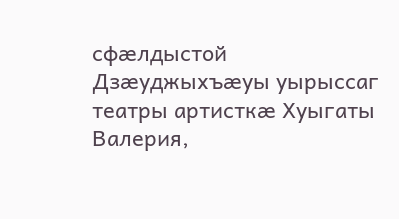сфæлдыстой Дзæуджыхъæуы уырыссаг театры артисткæ Хуыгаты Валерия,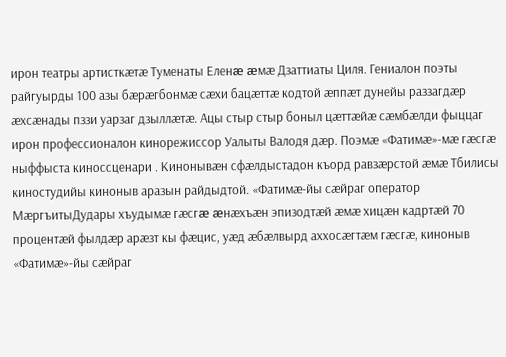ирон театры артисткæтæ Туменаты Еленæ æмæ Дзаттиаты Циля. Гениалон поэты райгуырды 100 азы бæрæгбонмæ сæхи бацæттæ кодтой æппæт дунейы раззагдæр æхсæнады пззи уарзаг дзыллæтæ. Ацы стыр стыр боныл цæттæйæ сæмбæлди фыццаг ирон профессионалон кинорежиссор Уалыты Валодя дæр. Поэмæ «Фатимæ»-мæ гæсгæ ныффыста киноссценари . Кинонывæн сфæлдыстадон къорд равзæрстой æмæ Тбилисы киностудийы киноныв аразын райдыдтой. «Фатимæ-йы сæйраг оператор МæргъитыДудары хъудымæ гæсгæ æнæхъæн эпизодтæй æмæ хицæн кадртæй 70 процентæй фылдæр арæзт кы фæцис, уæд æбæлвырд аххосæгтæм гæсгæ, киноныв «Фатимæ»-йы сæйраг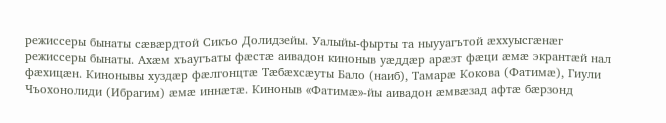режиссеры бынаты сæвæрдтой Сикъо Долидзейы. Уалыйы-фырты та ныууагътой æххуысгæнæг режиссеры бынаты. Ахæм хъаугъаты фæстæ аивадон киноныв уæддæр арæзт фæци æмæ экрантæй нал фæхицæн. Кинонывы хуздæр фæлгонцтæ Тæбæхсæуты Бало (наиб), Тамарæ Кокова (Фатимæ), Гиули Чъохонолиди (Ибрагим) æмæ иннæтæ. Киноныв «Фатимæ»-йы аивадон æмвæзад афтæ бæрзонд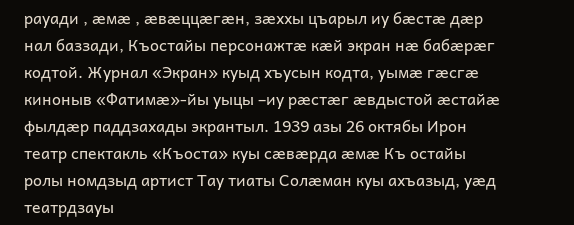рауади , æмæ , æвæццæгæн, зæххы цъарыл иу бæстæ дæр нал баззади, Къостайы персонажтæ кæй экран нæ бабæрæг кодтой. Журнал «Экран» куыд хъусын кодта, уымæ гæсгæ киноныв «Фатимæ»-йы уыцы –иу рæстæг æвдыстой æстайæ фылдæр паддзахады экрантыл. 1939 азы 26 октябы Ирон театр спектакль «Къоста» куы сæвæрда æмæ Къ остайы ролы номдзыд артист Тау тиаты Солæман куы ахъазыд, уæд театрдзауы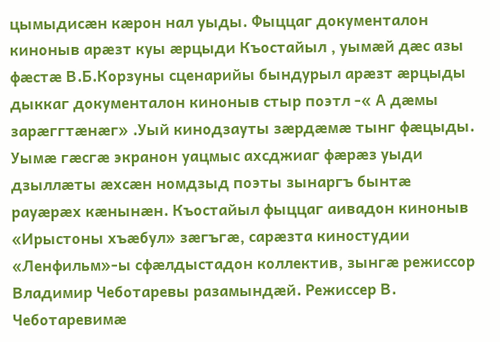цымыдисæн кæрон нал уыды. Фыццаг документалон киноныв арæзт куы æрцыди Къостайыл , уымæй дæс азы фæстæ В.Б.Корзуны сценарийы бындурыл арæзт æрцыды дыккаг документалон киноныв стыр поэтл -« А дæмы зарæггтæнæг» .Уый кинодзауты зæрдæмæ тынг фæцыды. Уымæ гæсгæ экранон уацмыс ахсджиаг фæрæз уыди дзыллæты æхсæн номдзыд поэты зынаргъ бынтæ рауæрæх кæнынæн. Къостайыл фыццаг аивадон киноныв «Ирыстоны хъæбул» зæгъгæ, сарæзта киностудии «Ленфильм»-ы сфæлдыстадон коллектив, зынгæ режиссор Владимир Чеботаревы разамындæй. Режиссер В. Чеботаревимæ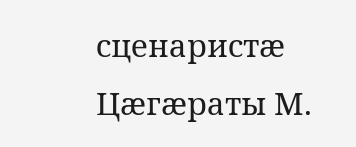сценаристæ Цæгæраты М.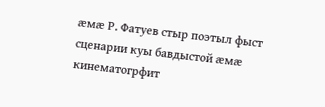æмæ Р. Фатуев стыр поэтыл фыст сценарии куы бавдыстой æмæ кинематогрфит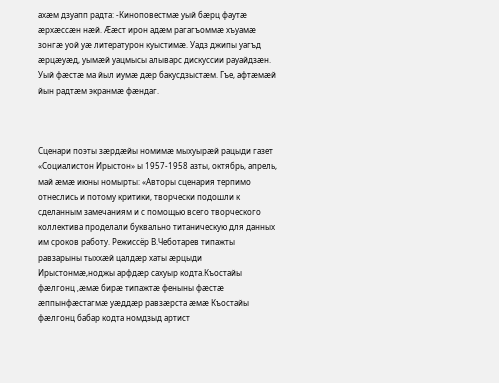ахæм дзуапп радта: -Киноповестмæ уый бæрц фаутæ æрхæссæн нæй. Ææст ирон адæм рагагъоммæ хъуамæ зонгæ уой уæ литературон куыстимæ. Уадз джипы уагъд æрцæуæд, уымæй уацмысы алыварс дискуссии рауайдзæн. Уый фæстæ ма йыл иумæ дæр бакусдзыстæм. Гъе, афтæмæй йын радтæм экранмæ фæндаг.



Сценари поэты зæрдæйы номимæ мыхуырæй рацыди газет «Социалистон Ирыстон» ы 1957-1958 азты, октябрь, апрель, май æмæ июны номырты: «Авторы сценария терпимо отнеслись и потому критики, творчески подошли к сделанным замечаниям и с помощью всего творческого коллектива проделали буквально титаническую для данных им сроков работу. Режиссёр В.Чеботарев типажты равзарыны тыххæй цалдæр хаты æрцыди Ирыстонмæ,ноджы арфдæр сахуыр кодта.Къостайы фæлгонц ,æмæ бирæ типажтæ феныны фæстæ æппынфæстагмæ уæддæр равзæрста æмæ Къостайы фæлгонц бабар кодта номдзыд артист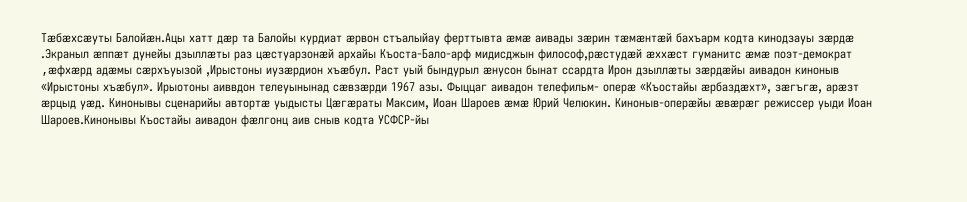Тæбæхсæуты Балойæн.Ацы хатт дæр та Балойы курдиат æрвон стъалыйау ферттывта æмæ аивады зæрин тæмæнтæй бахъарм кодта кинодзауы зæрдæ .Экраныл æппæт дунейы дзыллæты раз цæстуарзонæй архайы Къоста-Бало-арф мидисджын философ,рæстудæй æххæст гуманитс æмæ поэт-демократ ,æфхæрд адæмы сæрхъуызой ,Ирыстоны иузæрдион хъæбул. Раст уый бындурыл æнусон бынат ссардта Ирон дзыллæты зæрдæйы аивадон киноныв «Ирыстоны хъæбул». Ирыотоны аиввдон телеуынынад сæвзæрди 1967 азы. Фыццаг аивадон телефильм- оперæ «Къостайы æрбаздæхт», зæгъгæ, арæзт æрцыд уæд. Кинонывы сценарийы автортæ уыдысты Цæгæраты Максим, Иоан Шароев æмæ Юрий Челюкин. Киноныв-оперæйы æвæрæг режиссер уыди Иоан Шароев.Кинонывы Къостайы аивадон фæлгонц аив сныв кодта УСФСР-йы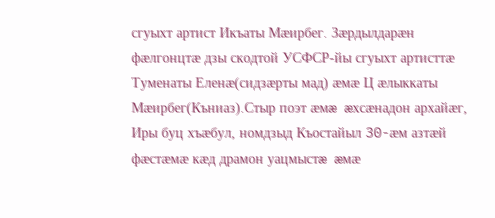сгуыхт артист Икъаты Мæирбег. Зæрдылдарæн фæлгонцтæ дзы скодтой УСФСР-йы сгуыхт артисттæ Туменаты Еленæ(сидзæрты мад) æмæ Ц æлыккаты Мæирбег(Къниаз).Стыр поэт æмæ æхсæнадон архайæг, Иры буц хъæбул, номдзыд Къостайыл 30-æм азтæй фæстæмæ кæд драмон уацмыстæ æмæ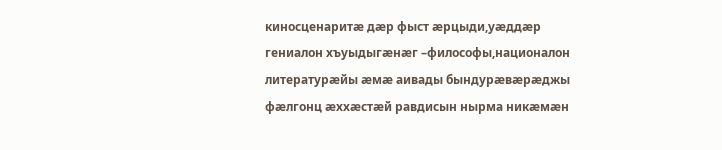киносценаритæ дæр фыст æрцыди,уæддæр гениалон хъуыдыгæнæг –философы,националон литературæйы æмæ аивады бындурæвæрæджы фæлгонц æххæстæй равдисын нырма никæмæн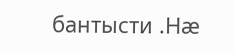бантысти .Нæ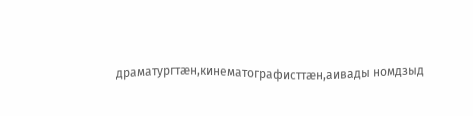драматургтæн,кинематографисттæн,аивады номдзыд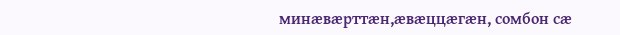минæвæрттæн,æвæццæгæн, сомбон сæ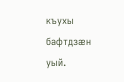къухы бафтдзæн уый.